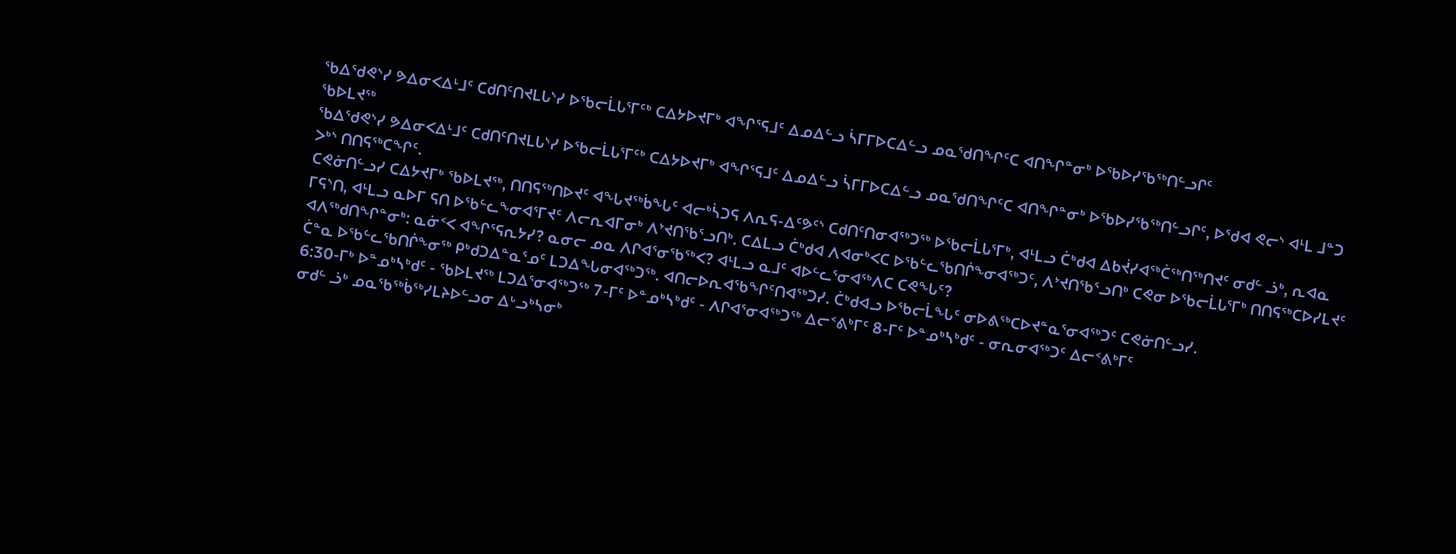ᖃᐃᖁᕙᔅᓯ ᕗᐃᓂᐸᐃᒻᒧᑦ ᑕᑯᑎᑦᑎᔪᒪᒐᔅᓯ ᐅᖃᓕᒫᒐᕐᒥᑦᒃ ᑕᐃᔭᐅᔪᒥᒃ ᐊᖏᕐᕋᒧᑦ ᐃᓄᐃᓪᓗ ᓵᒥᒥᐅᑕᐃᓪᓗ ᓄᓇᖁᑎᖏᑦᑕ ᐊᑎᖏᓐᓂᒃ ᐅᖃᐅᓯᖃᖅᑎᓪᓗᒋᑦ
ᖃᐅᒪᔪᖅ
ᖃᐃᖁᕙᔅᓯ ᕗᐃᓂᐸᐃᒻᒧᑦ ᑕᑯᑎᑦᑎᔪᒪᒐᔅᓯ ᐅᖃᓕᒫᒐᕐᒥᑦᒃ ᑕᐃᔭᐅᔪᒥᒃ ᐊᖏᕐᕋᒧᑦ ᐃᓄᐃᓪᓗ ᓵᒥᒥᐅᑕᐃᓪᓗ ᓄᓇᖁᑎᖏᑦᑕ ᐊᑎᖏᓐᓂᒃ ᐅᖃᐅᓯᖃᖅᑎᓪᓗᒋᑦ, ᐅᖁᐊ ᕙᓕᔅ ᐊᒻᒪ ᒧᓐᑐ ᐳᒃᔅ ᑎᑎᕋᖅᑕᖏᑦ.
ᑕᕙᓃᑎᓪᓗᓯ ᑕᐃᔭᔪᒥᒃ ᖃᐅᒪᔪᖅ, ᑎᑎᕋᖅᑎᐅᔪᑦ ᐊᖓᔪᖅᑳᖓᑦ ᐊᓕᒃᓵᑐᕋ ᐱᕆᕋ-ᐃᑦᕗᑦᔅ ᑕᑯᑎᑦᑎᓂᐊᖅᑐᖅ ᐅᖃᓕᒫᒐᕐᒥᒃ, ᐊᒻᒪᓗ ᑖᒃᑯᐊ ᐃᑲᔫᓯᐊᖅᑖᖅᑎᖅᑎᔪᑦ ᓂᑯᓪ ᓘᒃ, ᕆᐊᓇ ᒥᕋᔅᑎ, ᐊᒻᒪᓗ ᓇᐅᒥ ᕋᑎ ᐅᖃᓪᓚᖕᓂᐊᕐᒥᔪᑦ ᐱᓕᕆᐊᒥᓂᒃ ᐱᔾᔪᑎᖃᕐᓗᑎᒃ. ᑕᐃᒪᓗ ᑖᒃᑯᐊ ᐱᐊᓂᒃᐸᑕ ᐅᖃᓪᓚᖃᑎᒌᖕᓂᐊᖅᑐᑦ, ᐱᔾᔪᑎᖃᕐᓗᑎᒃ ᑕᕙᓂ ᐅᖃᓕᒫᒐᕐᒥᒃ ᑎᑎᕋᖅᑕᐅᓯᒪᔪᑦ ᐊᐱᖅᑯᑎᖏᓐᓂᒃ: ᓇᓃᑉᐸ ᐊᖏᕐᕋᕆᔭᓯ? ᓇᓂᓕ ᓄᓇ ᐱᒋᐊᕐᓂᖃᖅᐸ? ᐊᒻᒪᓗ ᓇᒧᑦ ᐊᐅᓪᓚᕐᓂᐊᖅᐱᑕ ᑕᕙᖓᑦ?
ᑖᓐᓇ ᐅᖃᓪᓚᖃᑎᒌᖕᓂᖅ ᑭᒃᑯᑐᐃᓐᓇᕐᓄᑦ ᒪᑐᐃᖓᓂᐊᖅᑐᖅ. ᐊᑎᓕᐅᕆᐊᖃᖏᑦᑎᐊᖅᑐᓯ. ᑖᒃᑯᐊᓗ ᐅᖃᓕᒫᖓᑦ ᓂᐅᕕᖅᑕᐅᔪᓐᓇᕐᓂᐊᖅᑐᑦ ᑕᕙᓃᑎᓪᓗᓯ.
6:30-ᒥᒃ ᐅᓐᓄᒃᓴᒃᑯᑦ - ᖃᐅᒪᔪᖅ ᒪᑐᐃᕐᓂᐊᖅᑐᖅ 7-ᒥᑦ ᐅᓐᓄᒃᓴᒃᑯᑦ - ᐱᒋᐊᕐᓂᐊᖅᑐᖅ ᐃᓕᑉᕕᒃᒥᑦ 8-ᒥᑦ ᐅᓐᓄᒃᓴᒃᑯᑦ - ᓂᕆᓂᐊᖅᑐᑦ ᐃᓕᑉᕕᒃᒥᑦ
ᓂᑯᓪ ᓘᒃ ᓄᓇᖃᖅᑳᖅᓯᒪᔨᐅᓪᓗᓂ ᐃᒡᓗᒃᓴᓂᒃ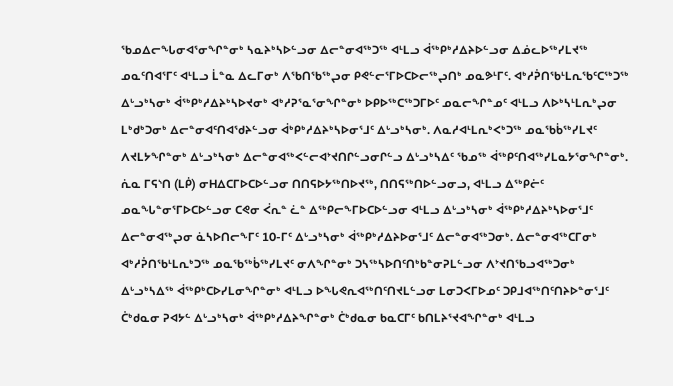ᖃᓄᐃᓕᖓᓂᐊᕐᓂᖏᓐᓂᒃ ᓴᓇᔨᒃᓴᐅᓪᓗᓂ ᐃᓕᓐᓂᐊᖅᑐᖅ ᐊᒻᒪᓗ ᐋᖅᑭᒃᓱᐃᔨᐅᓪᓗᓂ ᐃᓅᓚᐅᖅᓯᒪᔪᖅ ᓄᓇᑦᑎᐊᕐᒥᑦ ᐊᒻᒪᓗ ᒫᓐᓇ ᐃᓚᒥᓂᒃ ᐱᖃᑎᖃᖅᖢᓂ ᑭᕙᓪᓕᕐᒥᐅᑕᐅᓕᖅᖢᑎᒃ ᓄᓇᕗᒻᒥᑦ. ᐊᒃᓱᕉᑎᖃᒻᒪᕆᖃᑦᑕᖅᑐᖅ ᐃᒡᓗᒃᓴᓂᒃ ᐋᖅᑭᒃᓱᐃᔨᒃᓴᐅᔪᓂᒃ ᐊᒃᓱᕈᕐᓇᕐᓂᖏᓐᓂᒃ ᐅᑭᐅᖅᑕᖅᑐᒥᐅᑦ ᓄᓇᓕᖏᓐᓄᑦ ᐊᒻᒪᓗ ᐱᐅᒃᓴᒻᒪᕆᒃᖢᓂ ᒪᒃᑯᒃᑐᓂᒃ ᐃᓕᓐᓂᐊᑦᑎᐊᖁᔨᓪᓗᓂ ᐋᒃᑭᒃᓱᐃᔨᒃᓴᐅᓂᕐᒧᑦ ᐃᒡᓗᒃᓴᓂᒃ. ᐱᓇᓱᐊᒻᒪᕆᒃᐸᒃᑐᖅ ᓄᓇᖃᑳᖅᓯᒪᔪᑦ ᐱᔪᒪᔭᖏᓐᓂᒃ ᐃᒡᓗᒃᓴᓂᒃ ᐃᓕᓐᓂᐊᖅᐸᓪᓕᐊᔾᔪᑎᒋᓪᓗᓂᒋᓪᓗ ᐃᒡᓗᒃᓴᐃᑦ ᖃᓄᖅ ᐋᖅᑭᑦᑎᐊᖅᓯᒪᓇᔭᕐᓂᖏᓐᓂᒃ.
ᕇᓇ ᒥᕋᔅᑎ (ᒪᑮ) ᓂᕼᐃᑕᒥᐅᑕᐅᓪᓗᓂ ᑎᑎᕋᐅᔭᖅᑎᐅᔪᖅ, ᑎᑎᕋᖅᑎᐅᓪᓗᓂᓗ, ᐊᒻᒪᓗ ᐃᖅᑭᓖᑦ ᓄᓇᖓᓐᓂᕐᒥᐅᑕᐅᓪᓗᓂ ᑕᕙᓂ ᐹᕆᓐ ᓛᓐ ᐃᖅᑭᓕᖕᒥᐅᑕᐅᓪᓗᓂ ᐊᒻᒪᓗ ᐃᒡᓗᒃᓴᓂᒃ ᐋᖅᑭᒃᓱᐃᔨᒃᓴᐅᓂᕐᒧᑦ ᐃᓕᓐᓂᐊᖅᖢᓂ ᓈᓴᐅᑎᓕᖕᒥᑦ 10-ᒥᑦ ᐃᒡᓗᒃᓴᓂᒃ ᐋᖅᑭᒃᓱᐃᔨᐅᓂᕐᒧᑦ ᐃᓕᓐᓂᐊᖅᑐᓂᒃ. ᐃᓕᓐᓂᐊᖅᑕᒥᓂᒃ ᐊᒃᓱᕉᑎᖃᒻᒪᕆᒃᑐᖅ ᓄᓇᖃᖅᑳᖅᓯᒪᔪᑦ ᓂᐱᖏᓐᓂᒃ ᑐᓴᖅᓴᐅᑎᑦᑎᒃᑲᓐᓂᕈᒪᓪᓗᓂ ᐱᔾᔪᑎᖃᓗᐊᖅᑐᓂᒃ ᐃᒡᓗᒃᓴᐃᖅ ᐋᖅᑭᒃᑕᐅᓯᒪᓂᖏᓐᓂᒃ ᐊᒻᒪᓗ ᐅᖓᕙᕆᐊᖅᑎᑦᑎᔪᒪᓪᓗᓂ ᒪᓂᑐᐸᒥᐅᓄᑦ ᑐᑭᒧᐊᖅᑎᑦᑎᔨᐅᓐᓂᕐᒧᑦ ᑖᒃᑯᓇᓂ ᕈᐊᔭᓪ ᐃᒡᓗᒃᓴᓂᒃ ᐋᖅᑭᒃᓱᐃᔨᖏᓐᓂᒃ ᑖᒃᑯᓇᓂ ᑲᓇᑕᒥᑦ ᑲᑎᒪᔨᕐᔪᐊᖏᓐᓂᒃ ᐊᒻᒪᓗ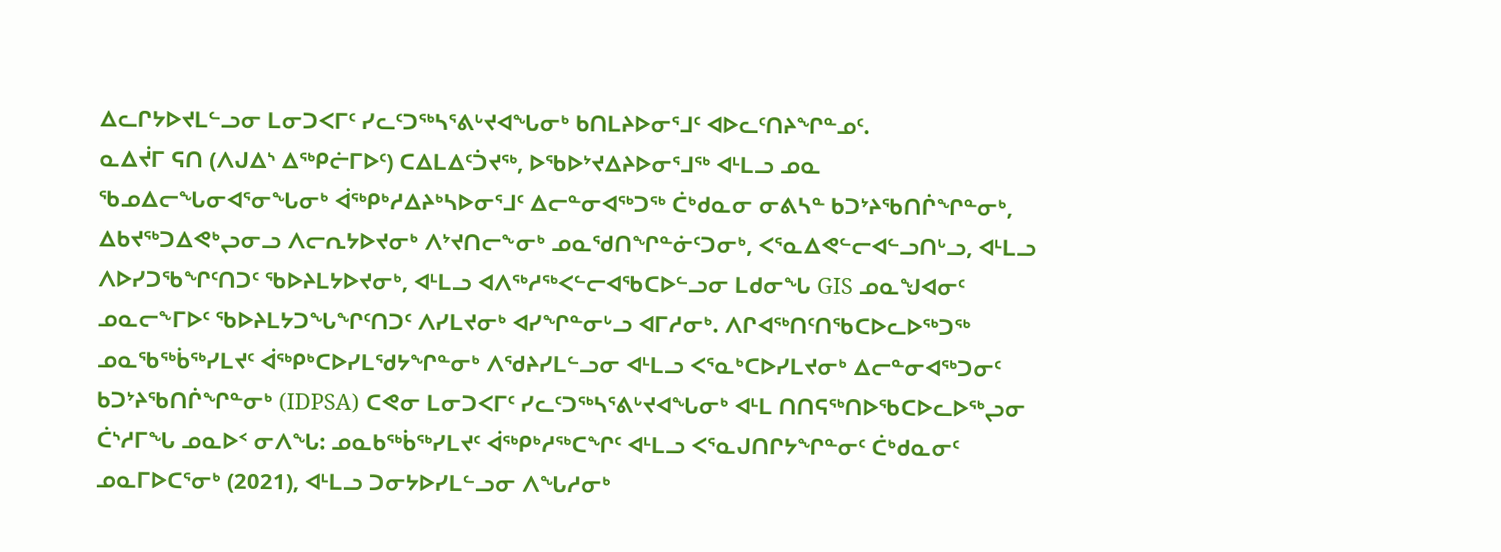ᐃᓚᒋᔭᐅᔪᒪᓪᓗᓂ ᒪᓂᑐᐸᒥᑦ ᓯᓚᑦᑐᖅᓴᕐᕕᒡᔪᐊᖓᓂᒃ ᑲᑎᒪᔨᐅᓂᕐᒧᑦ ᐊᐅᓚᑦᑎᔨᖏᓐᓄᑦ.
ᓇᐃᔫᒥ ᕋᑎ (ᐱᒍᐃᔅ ᐃᖅᑭᓖᒥᐅᑦ) ᑕᐃᒪᐃᑦᑑᔪᖅ, ᐅᖃᐅᔾᔪᐃᔨᐅᓂᕐᒧᖅ ᐊᒻᒪᓗ ᓄᓇ ᖃᓄᐃᓕᖓᓂᐊᕐᓂᖓᓂᒃ ᐋᖅᑭᒃᓱᐃᔨᒃᓴᐅᓂᕐᒧᑦ ᐃᓕᓐᓂᐊᖅᑐᖅ ᑖᒃᑯᓇᓂ ᓂᕕᓴᓐ ᑲᑐᔾᔨᖃᑎᒌᖏᓐᓂᒃ, ᐃᑲᔪᖅᑐᐃᕙᒃᖢᓂᓗ ᐱᓕᕆᔭᐅᔪᓂᒃ ᐱᔾᔪᑎᓕᖕᓂᒃ ᓄᓇᖁᑎᖏᓐᓃᑦᑐᓂᒃ, ᐸᕐᓇᐃᕙᓪᓕᐊᓪᓗᑎᒡᓗ, ᐊᒻᒪᓗ ᐱᐅᓯᑐᖃᖏᑦᑎᑐᑦ ᖃᐅᔨᒪᔭᐅᔪᓂᒃ, ᐊᒻᒪᓗ ᐊᐱᖅᓱᖅᐸᓪᓕᐊᖃᑕᐅᓪᓗᓂ ᒪᑯᓂᖓ GIS ᓄᓇᖑᐊᓂᑦ ᓄᓇᓕᖕᒥᐅᑦ ᖃᐅᔨᒪᔭᑐᖓᖏᑦᑎᑐᑦ ᐱᓯᒪᔪᓂᒃ ᐊᓯᖏᓐᓂᒡᓗ ᐊᒥᓱᓂᒃ. ᐱᒋᐊᖅᑎᑦᑎᖃᑕᐅᓚᐅᖅᑐᖅ ᓄᓇᖃᖅᑳᖅᓯᒪᔪᑦ ᐋᖅᑭᒃᑕᐅᓯᒪᖁᔭᖏᓐᓂᒃ ᐱᖁᔨᓯᒪᓪᓗᓂ ᐊᒻᒪᓗ ᐸᕐᓇᒃᑕᐅᓯᒪᔪᓂᒃ ᐃᓕᓐᓂᐊᖅᑐᓂᑦ ᑲᑐᔾᔨᖃᑎᒌᖏᓐᓂᒃ (IDPSA) ᑕᕙᓂ ᒪᓂᑐᐸᒥᑦ ᓯᓚᑦᑐᖅᓴᕐᕕᒡᔪᐊᖓᓂᒃ ᐊᒻᒪ ᑎᑎᕋᖅᑎᐅᖃᑕᐅᓚᐅᖅᖢᓂ ᑖᔅᓱᒥᖓ ᓄᓇᐅᑉ ᓂᐱᖓ: ᓄᓇᑲᖅᑳᖅᓯᒪᔪᑦ ᐋᖅᑭᒃᓱᖅᑕᖏᑦ ᐊᒻᒪᓗ ᐸᕐᓇᒍᑎᒋᔭᖏᓐᓂᑦ ᑖᒃᑯᓇᓂᑦ ᓄᓇᒥᐅᑕᕐᓂᒃ (2021), ᐊᒻᒪᓗ ᑐᓂᔭᐅᓯᒪᓪᓗᓂ ᐱᖓᓱᓂᒃ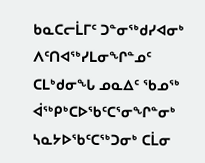ᑲᓇᑕᓕᒫᒥᑦ ᑐᓐᓂᖅᑯᓯᐊᓂᒃ ᐱᑦᑎᐊᖅᓯᒪᓂᖏᓐᓄᑦ ᑕᒪᒃᑯᓂᖓ ᓄᓇᐃᑦ ᖃᓄᖅ ᐋᖅᑭᒃᑕᐅᖃᑦᑕᕐᓂᖏᓐᓂᒃ ᓴᓇᔭᐅᖃᑦᑕᖅᑐᓂᒃ ᑕᒫᓂ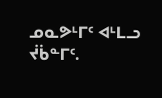ᓄᓇᕗᒻᒥᑦ ᐊᒻᒪᓗ ᔫᑳᓐᒥᑦ.